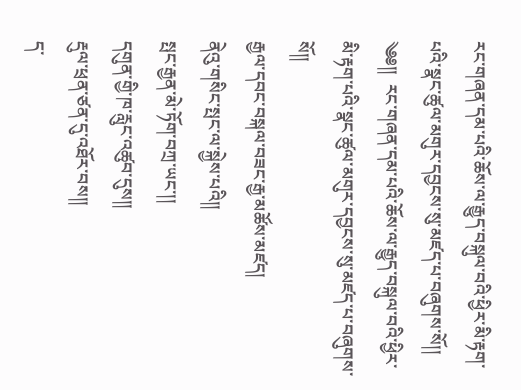རང་གཞན་དམ་པའི་ཆོས་ལ་རྒྱུད་བསྐུལ་བའི་ཕྱིར་མི་རྟག་པའི་སྣང་ཚུལ་མགུར་དབྱངས་སུ་མཛད་པ་བཞུགས་སོ།།
༄༅།།  རང་གཞན་དམ་པའི་ཆོས་ལ་རྒྱུད་བསྐུལ་བའི་ཕྱིར་མི་རྟག་པའི་སྣང་ཚུལ་མགུར་དབྱངས་སུ་མཛད་པ་བཞུགས་སོ།།
རྒྱལ་དབང་བསྐལ་བཟང་རྒྱ་མཚོས་མཛད།
ནེའུ་གསིང་སྤང་ལ་སྐྱེས་པའི།།
སྤང་རྒྱན་མེ་ཏོག་བཀྲ་ཡང་།།
དགུན་གྱི་ཁ་རླུང་འཚུབ་དུས།།
རྡུལ་ཕྲན་ཙན་དུ་འཐོར་བས།།
ད་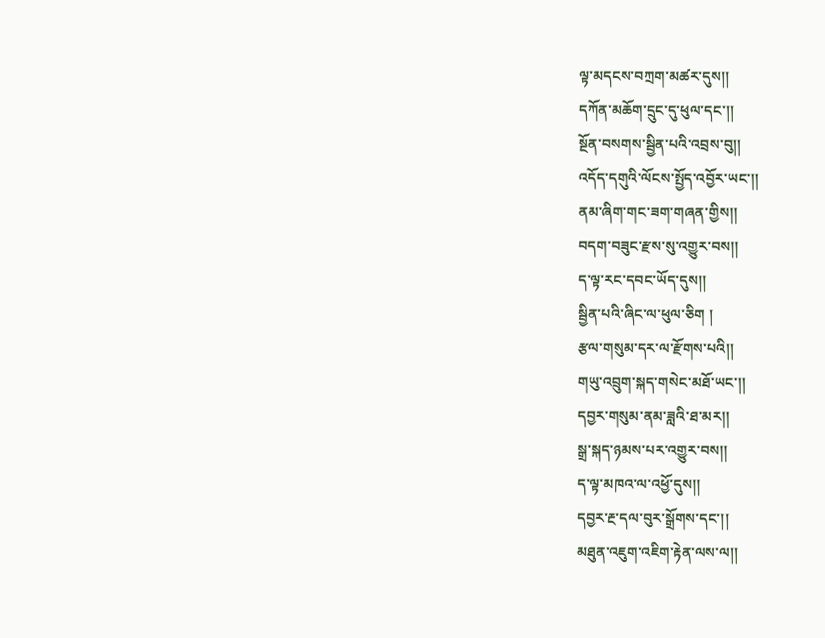ལྟ་མདངས་བཀྲག་མཚར་དུས།།
དཀོན་མཆོག་དྲུང་དུ་ཕུལ་དང་།།
སྔོན་བསགས་སྦྱིན་པའི་འབྲས་བུ།།
འདོད་དགུའི་ལོངས་སྤྱོད་འབྱོར་ཡང་།།
ནམ་ཞིག་གང་ཟག་གཞན་གྱིས།།
བདག་བཟུང་རྫས་སུ་འགྱུར་བས།།
ད་ལྟ་རང་དབང་ཡོད་དུས།།
སྦྱིན་པའི་ཞིང་ལ་ཕུལ་ཅིག །
རྩལ་གསུམ་དར་ལ་རྫོགས་པའི།།
གཡུ་འབྲུག་སྐད་གསེང་མཐོ་ཡང་།།
དབྱར་གསུམ་ནམ་ཟླའི་ཐ་མར།།
སྒྲ་སྐད་ཉམས་པར་འགྱུར་བས།།
ད་ལྟ་མཁའ་ལ་འཕྱོ་དུས།།
དབྱར་རྔ་དལ་བུར་སྒྲོགས་དང་།།
མཐུན་འཇུག་འཇིག་རྟེན་ལས་ལ།།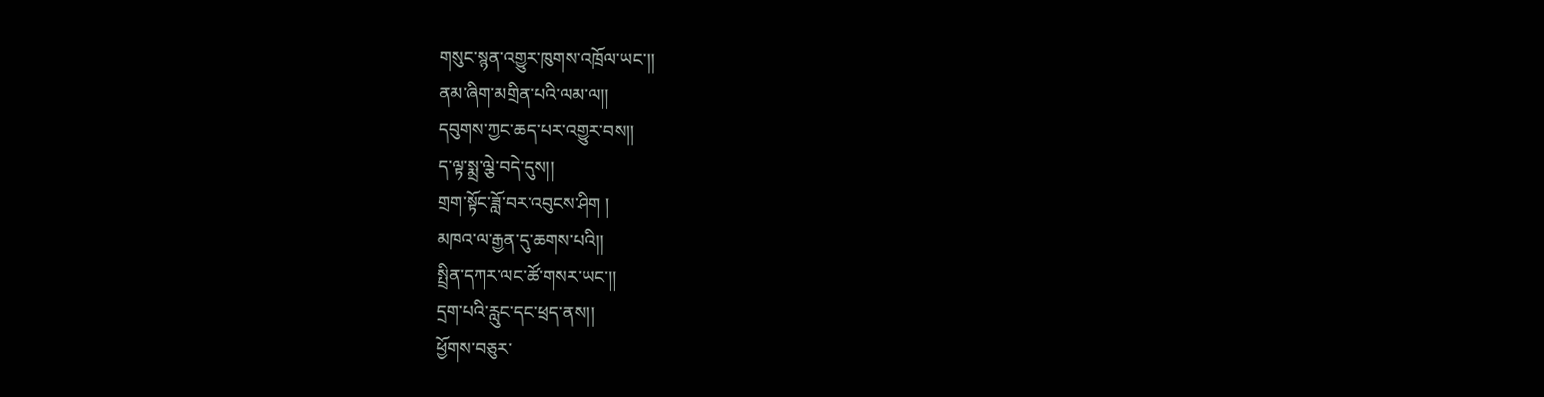གསུང་སྙན་འགྱུར་ཁུགས་འཁྲོལ་ཡང་།།
ནམ་ཞིག་མགྲིན་པའི་ལམ་ལ།།
དབུགས་ཀྱང་ཆད་པར་འགྱུར་བས།།
ད་ལྟ་སྨྲ་ལྕེ་བདེ་དུས།།
གྲག་སྟོང་ཟློ་བར་འབུངས་ཤིག །
མཁའ་ལ་རྒྱན་དུ་ཆགས་པའི།།
སྤྲིན་དཀར་ལང་ཚོ་གསར་ཡང་།།
དྲག་པའི་རླུང་དང་ཕྲད་ནས།།
ཕྱོགས་བཅུར་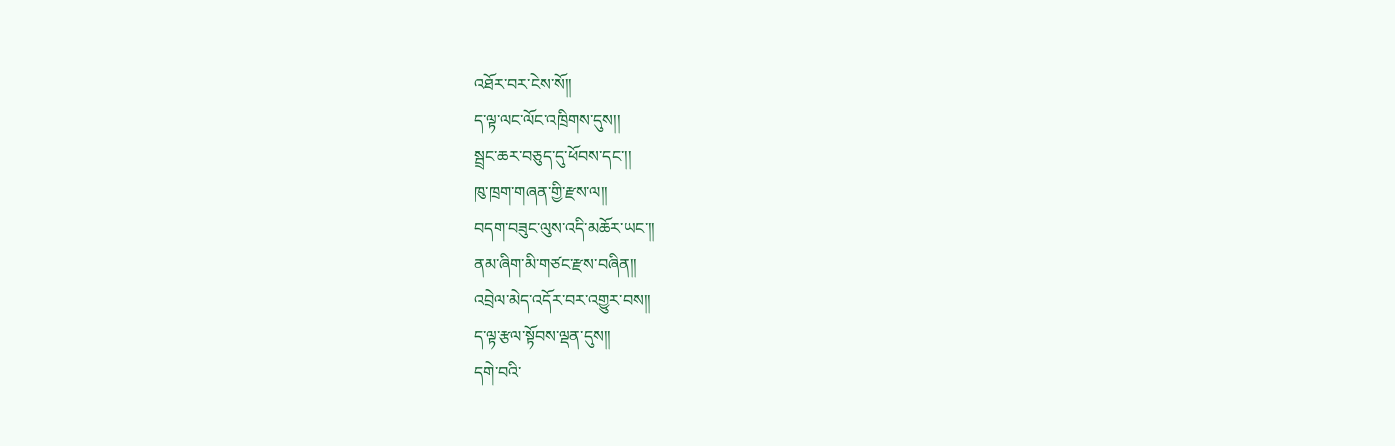འཐོར་བར་ངེས་སོ།།
ད་ལྟ་ལང་ལོང་འཁྲིགས་དུས།།
སྦྲང་ཆར་བཅུད་དུ་ཕོབས་དང་།།
ཁུ་ཁྲག་གཞན་གྱི་རྫས་ལ།།
བདག་བཟུང་ལུས་འདི་མཆོར་ཡང་།།
ནམ་ཞིག་མི་གཙང་རྫས་བཞིན།།
འབྲེལ་མེད་འདོར་བར་འགྱུར་བས།།
ད་ལྟ་རྩལ་སྟོབས་ལྡན་དུས།།
དགེ་བའི་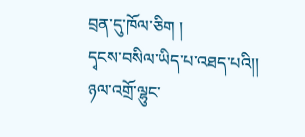བྲན་དུ་ཁོལ་ཅིག །
དྭངས་བསིལ་ཡིད་པ་འཐད་པའི།།
ཉལ་འགྲོ་ལྷུང་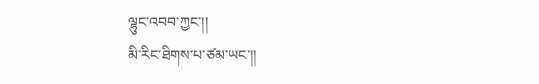ལྷུང་འབབ་ཀྱང་།།
མི་རིང་ཐིགས་པ་ཙམ་ཡང་།།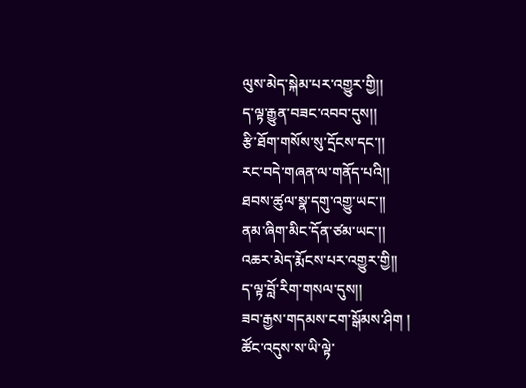ལུས་མེད་སྐེམ་པར་འགྱུར་གྱི།།
ད་ལྟ་རྒྱུན་བཟང་འབབ་དུས།།
རྩི་ཐོག་གསོས་སུ་དྲོངས་དང་།།
རང་བདེ་གཞན་ལ་གནོད་པའི།།
ཐབས་ཚུལ་སྣ་དགུ་འགྱུ་ཡང་།།
ནམ་ཞིག་མིང་དོན་ཙམ་ཡང་།།
འཆར་མེད་རྨོངས་པར་འགྱུར་གྱི།།
ད་ལྟ་བློ་རིག་གསལ་དུས།།
ཟབ་རྒྱས་གདམས་ངག་སྒོམས་ཤིག །
ཚོང་འདུས་ས་ཡི་ལྟེ་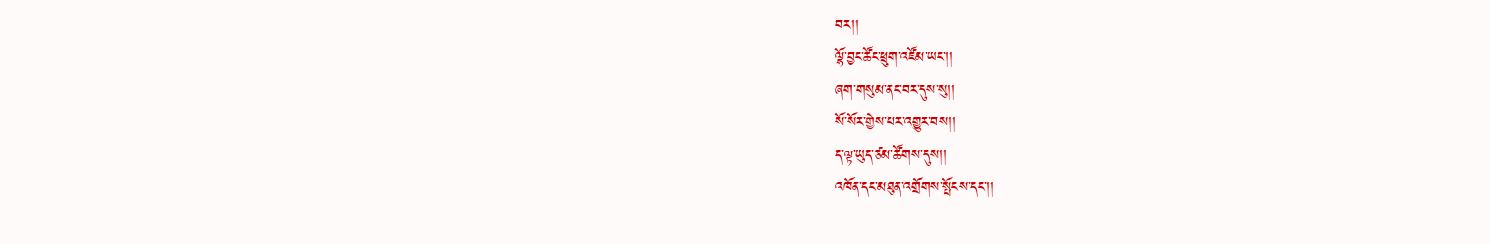བར།།
ལྷོ་བྱང་ཚོང་ཕྲུག་འཛོམ་ཡང་།།
ཞག་གསུམ་ནང་བར་དུས་སུ།།
སོ་སོར་གྱེས་པར་འགྱུར་བས།།
ད་ལྟ་ཡུད་ཙམ་ཚོགས་དུས།།
འཁོན་དང་མཐུན་འགྲོགས་སྤོངས་དང་།།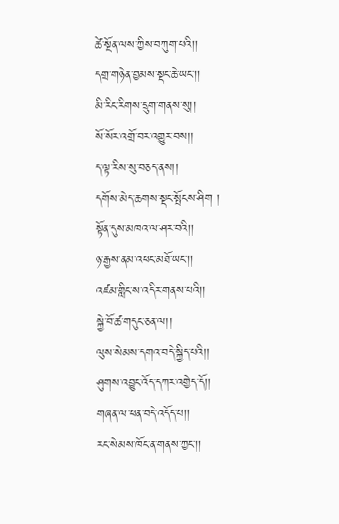ཚེ་སྔོན་ལས་ཀྱིས་བཀུག་པའི།།
དགྲ་གཉེན་བྱམས་སྡང་ཆེ་ཡང་།།
མི་རིང་རིགས་དྲུག་གནས་སུ།།
སོ་སོར་འགྲོ་བར་འགྱུར་བས།།
ད་ལྟ་རིས་སུ་བཅད་ནས།།
དགོས་མེད་ཆགས་སྡང་སྤོངས་ཤིག །
སྟོན་དུས་མཁའ་ལ་ཤར་བའི།།
ཉ་རྒྱས་ནམ་འཕང་མཐོ་ཡང་།།
འཛམ་གླིང་ས་འདིར་གནས་པའི།།
སྐྱེ་བོ་ཚ་གདུང་ཅན་ལ།།
ལུས་སེམས་དགའ་བདེ་སྐྱིད་པའི།།
ཤུགས་འབྱུང་འོད་དཀར་འགྱེད་དོ།།
གཞན་ལ་ཕན་བདེ་འདོད་པ།།
རང་སེམས་ཁོང་ན་གནས་ཀྱང་།།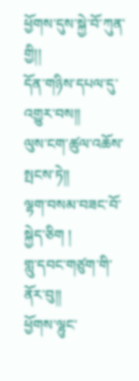ཕྱོགས་དུས་སྐྱེ་བོ་ཀུན་གྱི།།
དོན་གཉིས་དཔལ་དུ་འགྱུར་བས།།
ལུས་ངག་ཚུལ་འཆོས་སྤངས་ཏེ།།
ལྷག་བསམ་བཟང་བོ་སྐྱེད་ཅིག །
གླུ་དབང་གཙུག་གི་ནོར་བུ།།
ཕྱོགས་ལྷུང་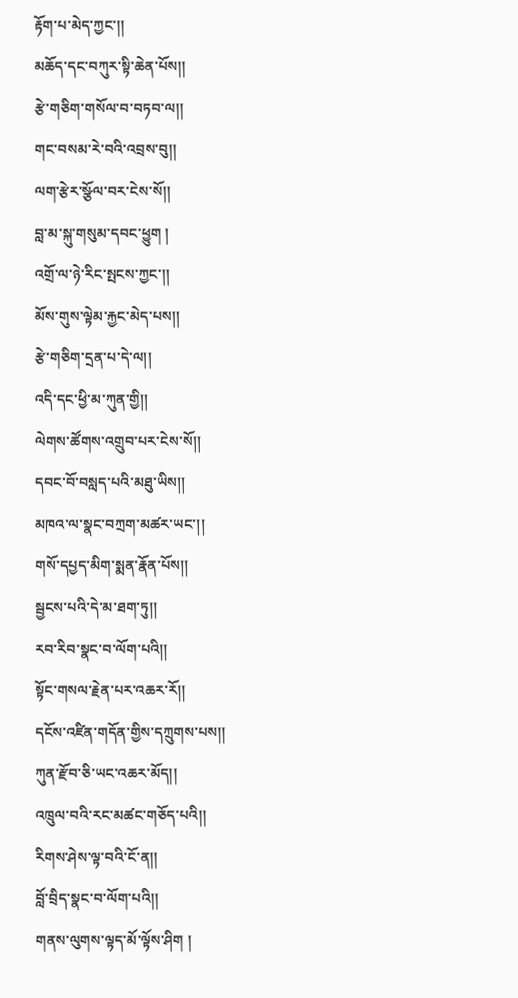རྟོག་པ་མེད་ཀྱང་།།
མཆོད་དང་བཀུར་སྟི་ཆེན་པོས།།
རྩེ་གཅིག་གསོལ་བ་བཏབ་ལ།།
གང་བསམ་རེ་བའི་འབྲས་བུ།།
ལག་རྩེར་སྩོལ་བར་ངེས་སོ།།
བླ་མ་སྐུ་གསུམ་དབང་ཕྱུག །
འགྲོ་ལ་ཉེ་རིང་སྤངས་ཀྱང་།།
མོས་གུས་ལྟེམ་རྐྱང་མེད་པས།།
རྩེ་གཅིག་དྲན་པ་དེ་ལ།།
འདི་དང་ཕྱི་མ་ཀུན་གྱི།།
ལེགས་ཚོགས་འགྲུབ་པར་ངེས་སོ།།
དབང་བོ་བསླད་པའི་མཐུ་ཡིས།།
མཁའ་ལ་སྣང་བཀྲག་མཚར་ཡང་།།
གསོ་དཔྱད་མིག་སྨན་རྣོན་པོས།།
སྦྱངས་པའི་དེ་མ་ཐག་ཏུ།།
རབ་རིབ་སྣང་བ་ལོག་པའི།།
སྟོང་གསལ་རྗེན་པར་འཆར་རོ།།
དངོས་འཛིན་གདོན་གྱིས་དཀྲུགས་པས།།
ཀུན་རྫོབ་ཅི་ཡང་འཆར་མོད།།
འཁྲུལ་བའི་རང་མཚང་གཅོད་པའི།།
རིགས་ཤེས་ལྟ་བའི་ངོ་ན།།
བློ་བྲིད་སྣང་བ་ལོག་པའི།།
གནས་ལུགས་ལྟད་མོ་ལྟོས་ཤིག །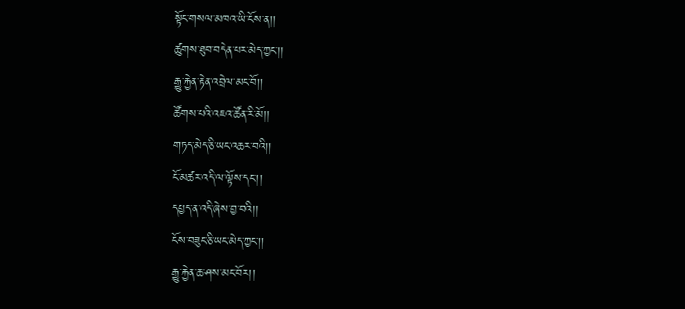སྟོང་གསལ་མཁའ་ཡི་ངོས་ན།།
ཚུགས་ཐུབ་བདེན་པར་མེད་ཀྱང་།།
རྒྱུ་རྐྱེན་རྟེན་འབྲེལ་མང་བོ།།
ཚོགས་པའི་འཇའ་ཚོན་རི་མོ།།
གཏད་མེད་ཅི་ཡང་འཆར་བའི།།
ངོ་མཚར་འདི་ལ་ལྟོས་དང་།།
དཔྱད་ན་འདི་ཞེས་བྱ་བའི།།
ངོས་བཟུང་ཅི་ཡང་མེད་ཀྱང་།།
རྒྱུ་རྐྱེན་ཆ་ཤས་མང་བོར།།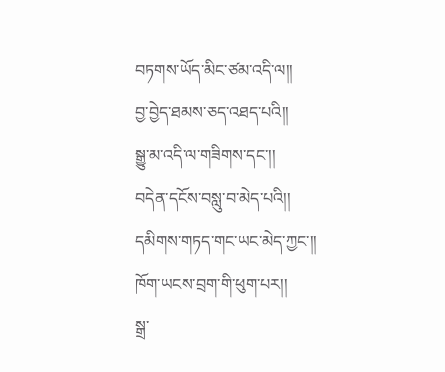བཏགས་ཡོད་མིང་ཙམ་འདི་ལ།།
བྱ་བྱེད་ཐམས་ཅད་འཐད་པའི།།
སྒྱུ་མ་འདི་ལ་གཟིགས་དང་།།
བདེན་དངོས་བསླུ་བ་མེད་པའི།།
དམིགས་གཏད་གང་ཡང་མེད་ཀྱང་།།
ཁོག་ཡངས་བྲག་གི་ཕུག་པར།།
སྒྲ་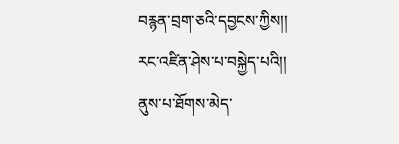བརྙན་བྲག་ཅའི་དབྱངས་ཀྱིས།།
རང་འཛིན་ཤེས་པ་བསྐྱེད་པའི།།
ནུས་པ་ཐོགས་མེད་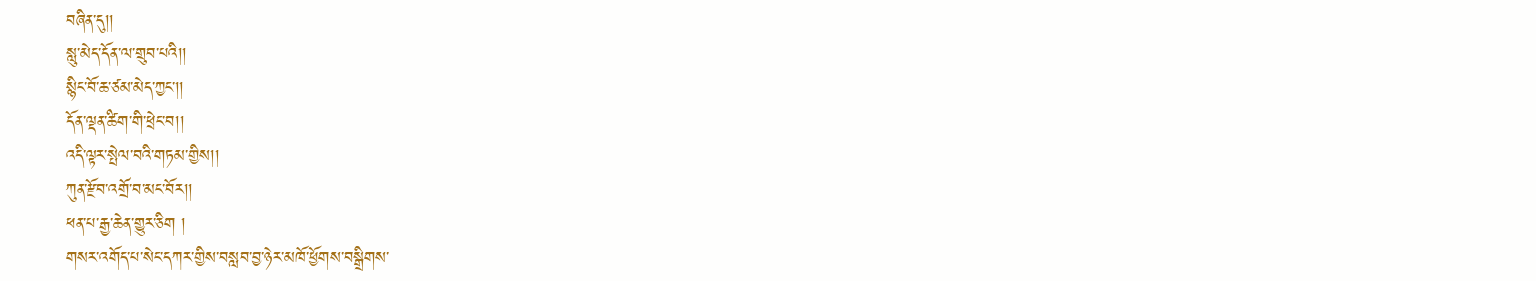བཞིན་དུ།།
སླུ་མེད་དོན་ལ་གྲུབ་པའི།།
སྙིང་བོ་ཆ་ཙམ་མེད་ཀྱང་།།
དོན་ལྡན་ཚིག་གི་ཕྲེང་བ།།
འདི་ལྟར་སྤེལ་བའི་གཏམ་གྱིས།།
ཀུན་རྫོབ་འགྲོ་བ་མང་བོར།།
ཕན་པ་རྒྱ་ཆེན་གྱུར་ཅིག །
གསར་འགོད་པ་སེང་དཀར་གྱིས་བསླབ་བྱ་ཉེར་མཁོ་ཕྱོགས་བསྒྲིགས་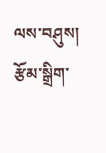ལས་བཤུས།
རྩོམ་སྒྲིག་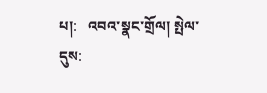པ།:   འབའ་སྣང་གྲོལ། སྤེལ་དུས: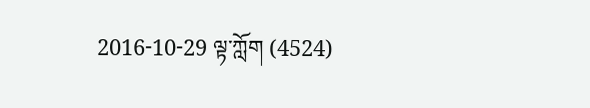2016-10-29 ལྟ་ཀློག (4524)